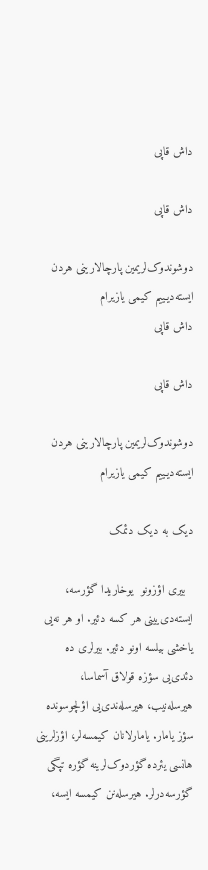داش قاپی

داش قاپی

دوشوندوک‌لریمین پارچالارینی هردن ایسته‌دیـییم کیمی یازیرام
داش قاپی

داش قاپی

دوشوندوک‌لریمین پارچالارینی هردن ایسته‌دیـییم کیمی یازیرام

دیک به دیک دئمک

  بیری اؤزونو  یوخاریدا گؤرسه، ایسته‌دی‌یینی هر کسه دئیر. او هر نه‌یی یاخشی بیلسه اونو دئیر. بیرلری ده دئدی‌یی سؤزه قولاق آسماسا، هیرسله‌نیب، هیرسله‌ندی‌یی اؤلچوسونده سؤز یامار. یامارلانان کیمسه‌لر، اؤزلرینی هانسی یئرده گؤردوک‌لرینه گؤره تپگی‌ گؤرسه‌درلر. هیرسله‌نن کیمسه‌ ایسه،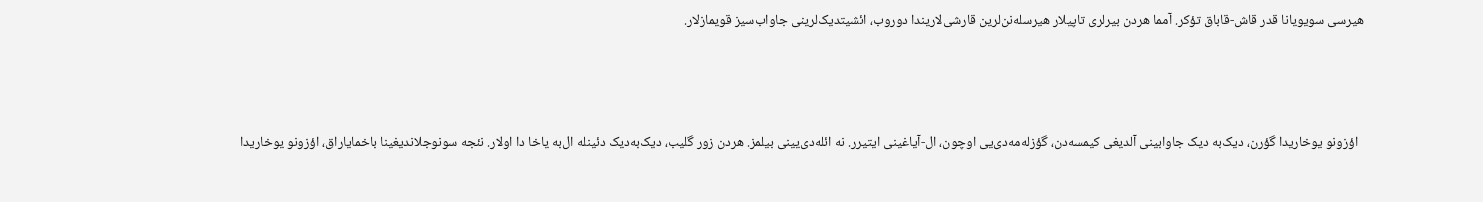هیرسی سویویانا قدر قاش-قاباق تؤکر. آمما هردن بیرلری تاپیلار هیرسله‌نن‌لرین قارشی‌لاریندا دوروب، ائشیتدیک‌لرینی جاواب‌سیز قویمازلار.



  اؤزونو یوخاریدا گؤرن، دیک‌به دیک جاوابینی آلدیغی کیمسه‌دن، گؤزله‌مه‌دی‌یی اوچون، ال-آیاغینی ایتیرر. نه ائله‌دی‌یینی بیلمز. هردن زور گلیب، دیک‌به‌دیک دئینله ال‌به یاخا دا اولار. نئجه سونوجلاندیغینا باخمایاراق، اؤزونو یوخاریدا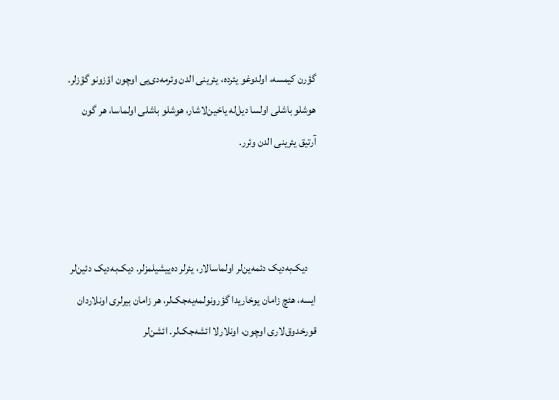گؤرن کیمسه، اولدوغو یئرده، یئرینی الدن وئرمه‌دی‌یی اوچون اؤزونو گؤزلر. هوشلو باشلی اولسا دیل‌له یاخین‌لاشار، هوشلو باشلی اولماسا، هر گون آرتیق یئرینی الدن وئرر.



    دیک‌به‌دیک دئمه‌ین‌لر اولماسا‌لار، یئرلر ده‌ییشیلمزلر. دیک‌به‌دیک‌ دئین‌لر ایسه، هئچ زامان یوخاریدا گؤرونولمه‌یه‌جک‌لر، هر زامان بیرلری اونلاردان قورخدوق‌لاری اوچون، اونلارلا ائشه‌جک‌لر. ائشن‌لر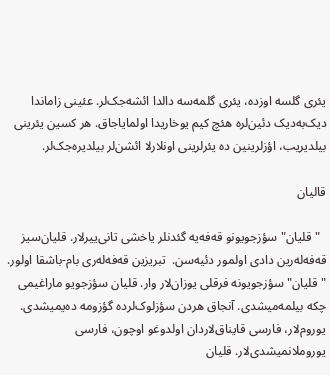یئری گلسه اوزده، یئری گلمه‌سه دالدا ائشه‌جک‌لر. عئینی زاماندا دیک‌به‌دیک دئین‌لره هئچ کیم یوخاریدا اولمایاجاق. هر کسین یئرینی بیلدیریب، اؤزلرینین ده یئرلرینی اونلارلا ائشن‌لر بیلدیره‌جک‌لر.

قالیان

  "قلیان" سؤزجویونو قه‌فه‌یه گئدنلر یاخشی تانی‌ییرلار. قلیان‌سیز قه‌فه‌له‌رین دادی اولمور دئیه‌سن.  تبریزین قه‌فه‌له‌ری بام-باشقا اولور. "قلیان" سؤزجویونه فرقلی یوزان‌لار وار. قلیان سؤزجویو ماراغیمی چکه بیلمه‌میشدی. آنجاق هردن سؤزلوک‌لرده گؤزومه ده‌یمیشدی. یوروم‌لار، فارسی قایناق‌لاردان اولدوغو اوچون، فارسی یوروملانمیشدی‌لار. قلیان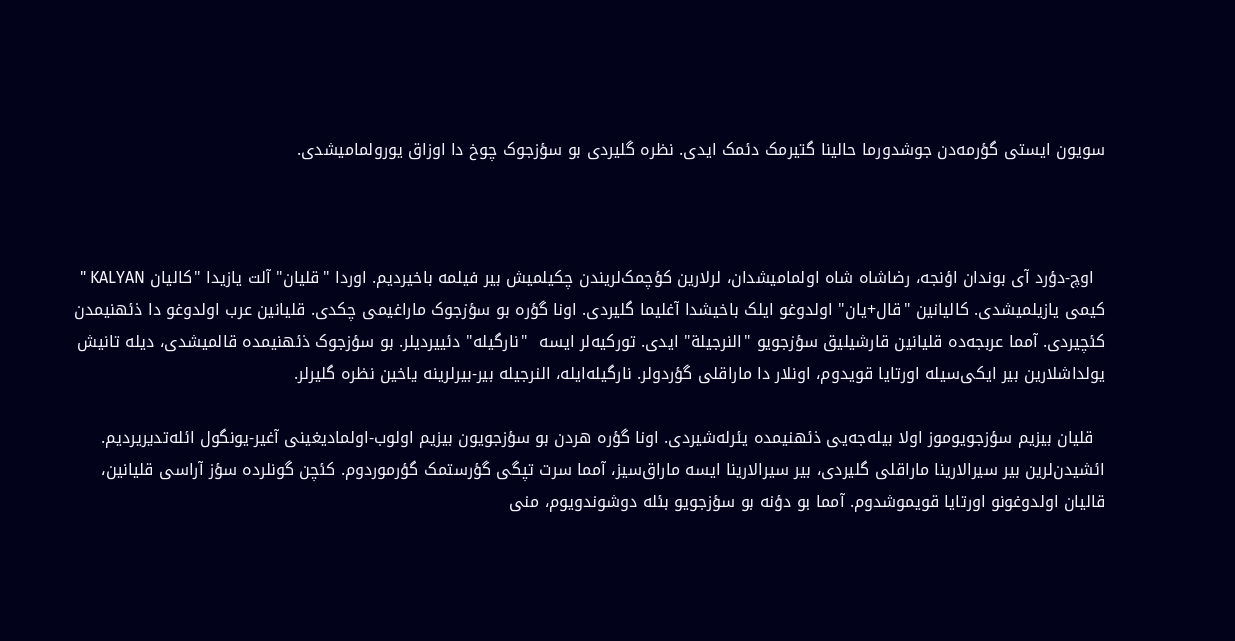سویون ایستی گؤرمه‌دن جوشدورما حالینا گتیرمک دئمک‌ ایدی. نظره گلیردی بو سؤزجوک چوخ دا اوزاق یورولمامیشدی.



  اوچ-دؤرد آی بوندان اؤنجه، رضاشاه شاه اولمامیشدان، لرلارین کؤچمک‌لریندن چکیلمیش بیر فیلمه باخیردیم. اوردا "قلیان" آلت یازیدا "کالیان KALYAN " کیمی یازیلمیشدی. کالیانین "قال+یان" اولدوغو ایلک باخیشدا آغلیما گلیردی. اونا گؤره بو سؤزجوک ماراغیمی چکدی. قلیانین عرب اولدوغو دا ذئهنیمدن کئچیردی. آمما عربجه‌ده قلیانین قارشیلیق سؤزجویو "النرجیلة" ایدی. تورکیه‌لر ایسه  "نارگیله" دئییردیلر. بو سؤزجوک ذئهنیمده قالمیشدی، دیله تانیش یولداشلارین بیر ایکی‌سیله اورتایا قویدوم، اونلار دا ماراقلی گؤردولر. نارگیله‌ایله، النرجیله بیر-بیرلرینه یاخین نظره گلیرلر.

  قلیان بیزیم سؤزجویوموز اولا بیله‌جه‌یی ذئهنیمده یئرله‌شیردی. اونا گؤره هردن بو سؤزجویون بیزیم اولوب-اولمادیغینی آغیر-یونگول ائله‌تدیریردیم. ائشیدن‌لرین بیر سیرالارینا ماراقلی گلیردی، بیر سیرالارینا ایسه ماراق‌سیز، آمما سرت تپگی گؤرستمک گؤرموردوم. کئچن گونلرده سؤز آراسی قلیانین، قالیان اولدوغونو اورتایا قویموشدوم. آمما بو دؤنه بو سؤزجویو بئله دوشوندویوم، منی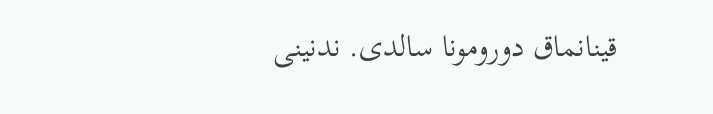قینانماق دورومونا سالدی. ندنینی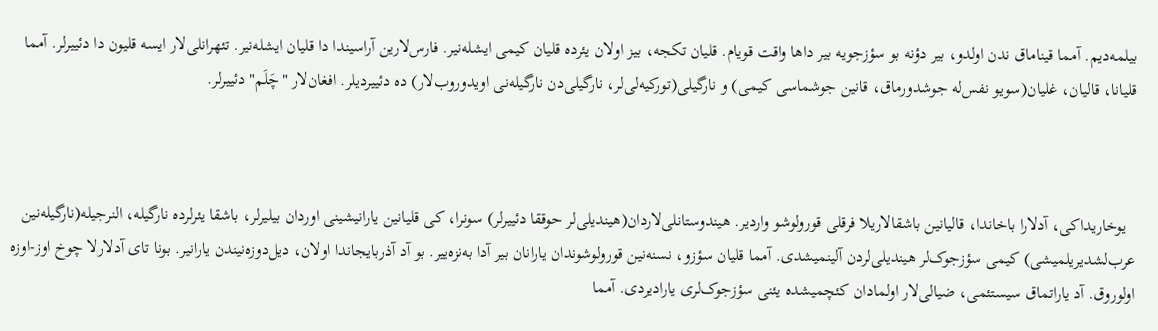بیلمه‌دیم. آمما قیناماق ندن اولدو، بیر دؤنه بو سؤزجویه بیر داها واقت قویام. قلیان تکجه، بیز اولان یئرده قلیان کیمی ایشله‌نیر. فارس‌لارین آراسیندا دا قلیان ایشله‌نیر. تئهرانلی‌لار ایسه قلیون دا دئییرلر. آمما قلیانا، قالیان، غلیان(سویو نفس‌له جوشدورماق، قانین جوشماسی کیمی) و نارگیلی(تورکیه‌لی‌لر، نارگیلی‌دن نارگیله‌نی اویدوروب‌لار) ده دئییردیلر. افغان‌لار "چَلَم" دئییرلر.



  یوخاریداکی، آدلارا باخاندا، قالیانین باشقالاریلا فرقلی قورولوشو واردیر. هیندوستانلی‌لاردان(هیندیلی‌لر حوققا دئییرلر) سونرا، کی قلیانین یارانیشینی اوردان بیلیرلر، باشقا یئرلرده نارگیله، النرجیله(نارگیله‌نین عرب‌لشدیریلمیشی) کیمی سؤزجوک‌لر هیندیلی‌لردن آلینمیشدی. آمما قلیان سؤزو، نسنه‌‌نین قورولوشوندان یارانان بیر آدا به‌نزه‌ییر. بو آد آذربایجاندا اولان، دیل‌دوزه‌نیندن یارانیر. بونا تای آدلارلا چوخ اوز-اوزه اولوروق. آد یاراتماق سیستئمی، ضیالی‌لار اولمادان کئچمیشده یئنی سؤزجوک‌لری یارادیردی. آمما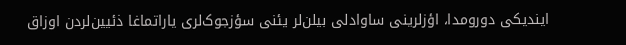ایندیکی دورومدا، اؤزلرینی ساوادلی بیلن‌لر یئنی سؤزجوک‌لری یاراتماغا ذئیین‌لردن اوزاق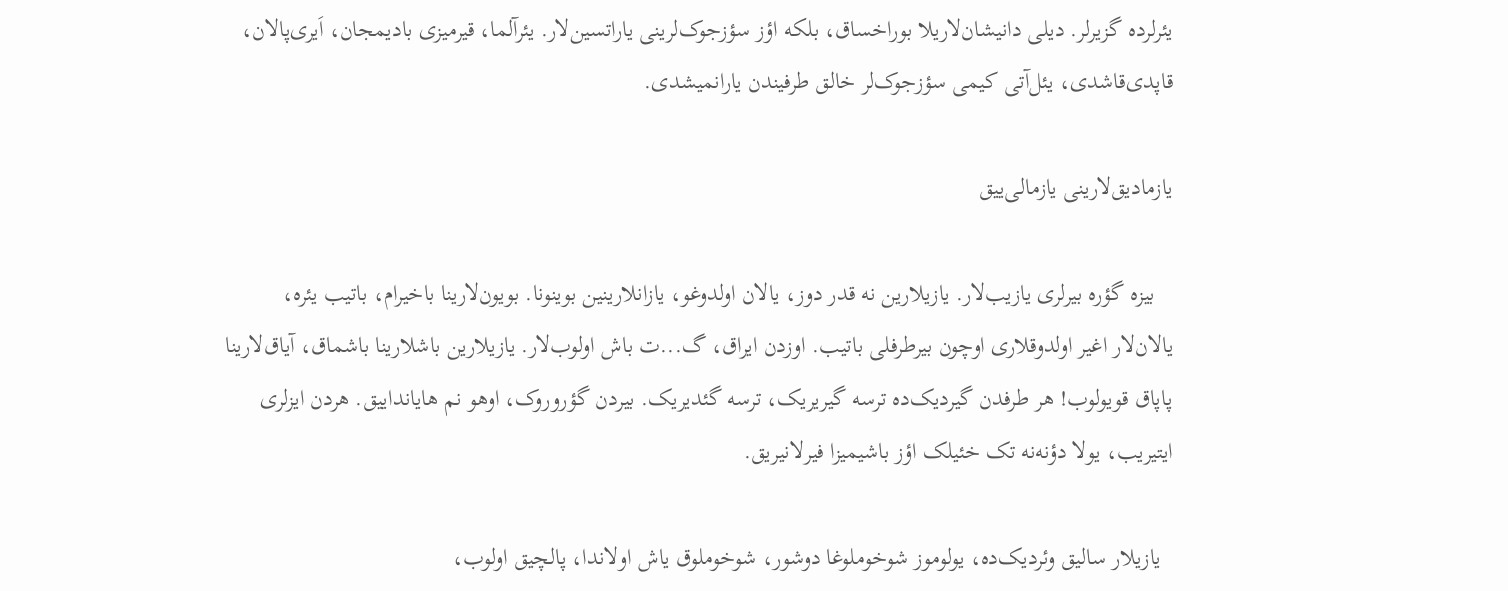یئرلرده گزیرلر. دیلی دانیشان‌لاریلا بوراخساق، بلکه اؤز سؤزجوک‌لرینی یاراتسین‌لار. یئرآلما، قیرمیزی بادیمجان، اَیری‌پالان، قاپدی‌قاشدی، یئل‌آتی کیمی سؤزجوک‌لر خالق طرفیندن یارانمیشدی.

یازمادیق‌لارینی یازمالی‌ییق

   بیزه گؤره بیرلری یازیب‌لار. یازیلارین نه قدر دوز، یالان اولدوغو، یازانلارینین بوینونا. بویون‌لارینا باخیرام، باتیب یئره، یالان‌لار اغیر اولدوقلاری اوچون بیرطرفلی باتیب. اوزدن ایراق، گ...ت باش اولوب‌لار. یازیلارین باشلارینا باشماق، آیاق‌لارینا پاپاق قویولوب! هر طرفدن گیردیک‌‌ده ترسه گیریریک، ترسه گئدیریک. بیردن گؤروروک، اوهو نم هایانداییق. هردن ایزلری ایتیریب، یولا دؤنه‌نه تک خئیلک اؤز باشیمیزا فیرلانیریق.

  یازیلار سالیق وئردیک‌ده، یولوموز شوخوملوغا دوشور، شوخوملوق یاش اولاندا، پالچیق اولوب،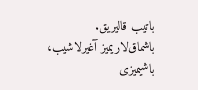باتیب قالیریق. باشماق‌لاریمیز آغیرلاشیب، باشیمیزی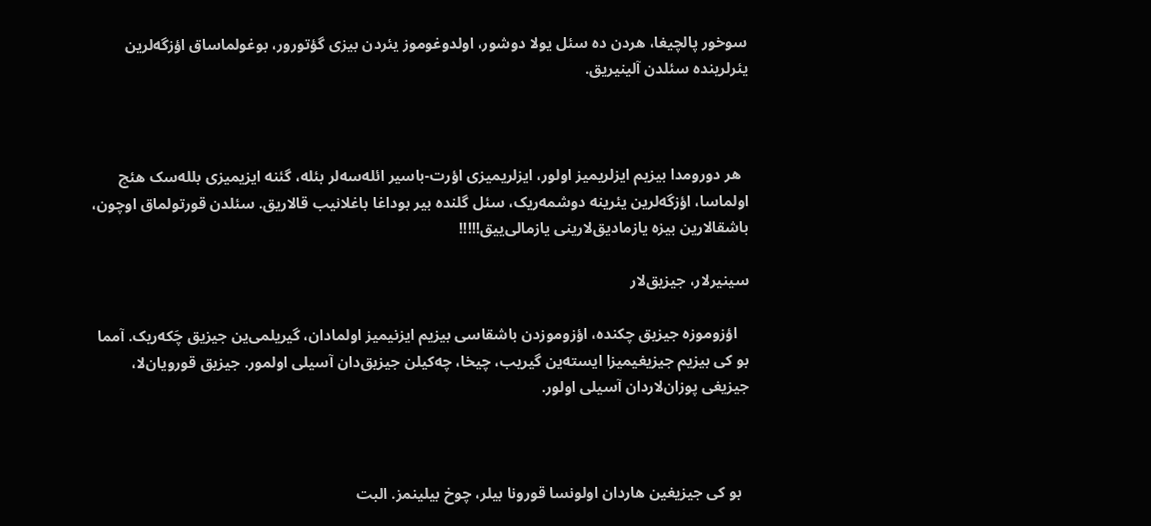سوخور پالچیغا، هردن ده سئل یولا دوشور، اولدوغوموز یئردن بیزی گؤتورور، بوغولماساق اؤزگه‌لرین یئرلرینده سئلدن آلینیریق.



  هر دورومدا بیزیم ایزلریمیز اولور، ایزلریمیزی اؤرت-باسیر ائله‌سه‌لر بئله، گئنه ایزیمیزی بلله‌سک هئچ اولماسا، اؤزگه‌لرین یئرینه دوشمه‌ریک، سئل گلنده بیر بوداغا باغلانیب قالاریق. سئلدن قورتولماق اوچون، باشقالارین بیزه یازمادیق‌لارینی یازمالی‌ییق!!!!!

سینیرلار، جیزیق‌لار

   اؤزوموزه جیزیق چکنده، اؤزوموزدن باشقاسی بیزیم ایزنیمیز اولمادان، گیریلمی‌‌ین جیزیق چَکه‌ریک. آمما بو کی بیزیم جیزیغیمیزا ایسته‌ین گیریب، چیخا، چه‌کیلن جیزیق‌دان آسیلی اولمور. جیزیق قورویان‌لا، جیزیغی پوزان‌لاردان آسیلی اولور.



  بو کی جیزیغین هاردان اولونسا قورونا بیلر، چوخ بیلینمز. البت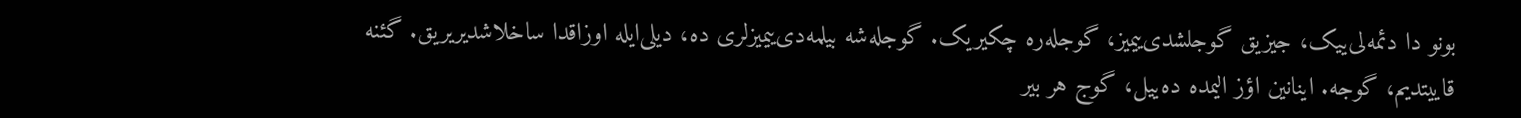بونو دا دئمه‌لی‌ییک، جیزیق گوجلشدی‌ییمیز، گوجله‌ره چکیریک. گوجله‌شه بیلمه‌دی‌ییمیزلری ده، دیلی‌ایله اوزاقدا ساخلاشدیریریق. گئنه قاییتدیم، گوجه. اینانین اؤز الیمده ده‌ییل، گوج هر بیر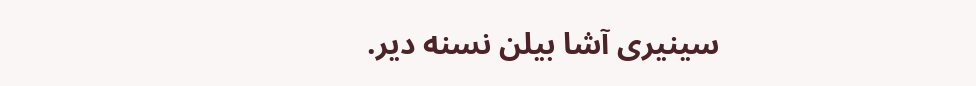سینیری آشا بیلن نسنه دیر.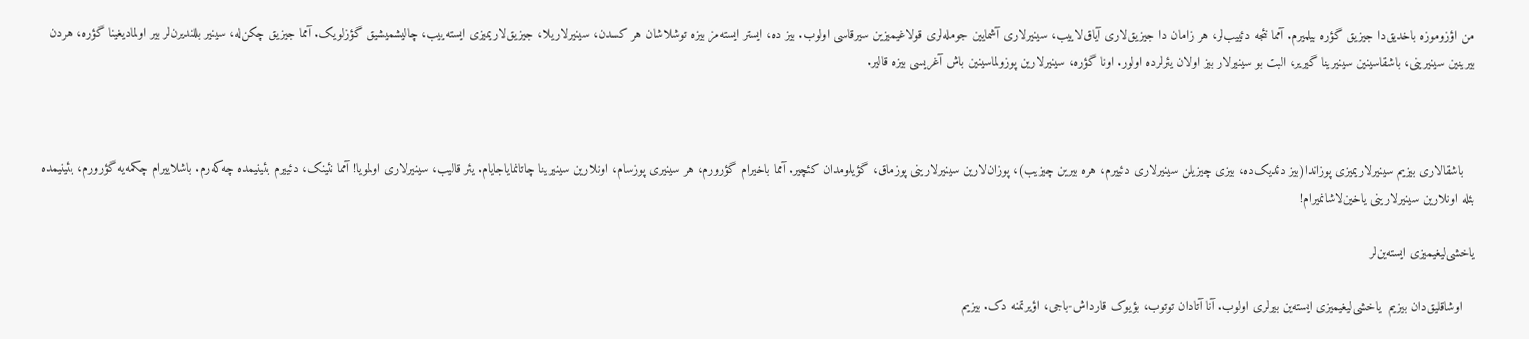من اؤزوموزه باخدیق‌دا جیزیق گؤره بیلمیرم. آمما نئجه دئییب‌لر، هر زامان دا جیزیق‌لاری آیاق‌لاییب، سینیرلاری آشمایین جومله‌لری قولاغیمیزین سیرقاسی اولوب. بیز ده، ایستر ایسته‌مز بیزه توشلاشان هر کسدن، سینیرلاریلا، جیزیق‌لاریمیزی ایسته‌ییب، چالیشمیشیق گؤزلویک. آمما جیزیق چکن‌له، سینیر بللندیرن‌لر بیر اولمادیغینا گؤره، هردن بیرینین سینیرینی، باشقاسینین سینیرینا گیریر، البت بو سینیرلار بیز اولان یئرلرده اولور. اونا گؤره، سینیرلارین پوزولماسینین باش آغریسی بیزه قالیر.



   باشقالاری بیزیم سینیرلاریمیزی پوزاندا(بیز دئدیک‌ده، بیزی چیزیلن سینیرلاری دئییرم، هره بیرین چیزیب)، پوزان‌لارین سینیرلارینی پوزماق، گؤیلومدان کئچیر. آمما باخیرام گؤرورم، هر سینیری پوزسام، اونلارین سینیرینا چاتانمایاجایام. یئر قالیب، سینیرلاری اولمویا! آمما نئینک، دئییرم بئینیمده چه‌که‌رم. باشلاییرام چکمه‌یه گؤرورم، بئینیمده بئله اونلارین سینیرلارینی یاخین‌لاشانمیرام!

یاخشی‌لیغیمیزی ایسته‌ین‌لر

   اوشاقلیق‌دان بیزیم  یاخشی‌لیغیمیزی ایسته‌ین بیرلری اولوب. آنا آتادان توتوب، بؤیوک قارداش-باجی، اؤیرتمنه دک. بیزیم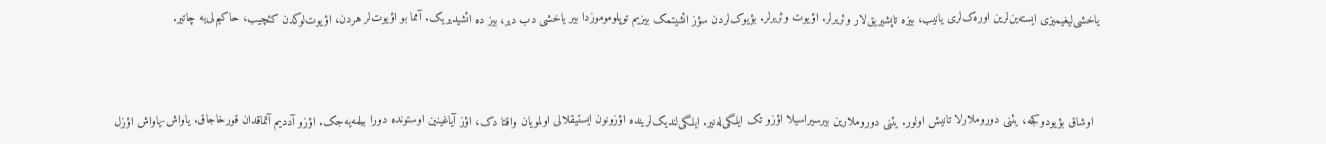یاخشی‌لیغیمیزی ایسته‌ین‌لرین اوره‌ک‌لری یانیب، بیزه تاپشیریق‌لار وئریرلر. اؤیوت وئریرلر. بؤیوک‌لردن سؤز ائشیتمک بیزیم توپلوموموزدا بیر یاخشی دب دیر، بیز ده ائشیدیریک. آمما بو اؤیوت‌لر هردن، اؤیوت‌لوکدن کئچیب، حاکیم‌لی‌یه چاتیر.



  اوشاق بؤیودوکجه، یئنی دوروملارلا تانیش اولور. یئنی دوروملارین بیرسیراسیلا اؤزو تک ایلگی‌له‌نیر. ایلگی‌لندیک‌لرینده اؤزونون ایستیقلالی اولمویان واقتا دک، اؤز آیاغینین اوستونده دورا بیلمه‌یه‌جک. اؤزو آددیم آتماقدان قورخاجاق. یاواش-یاواش اؤزل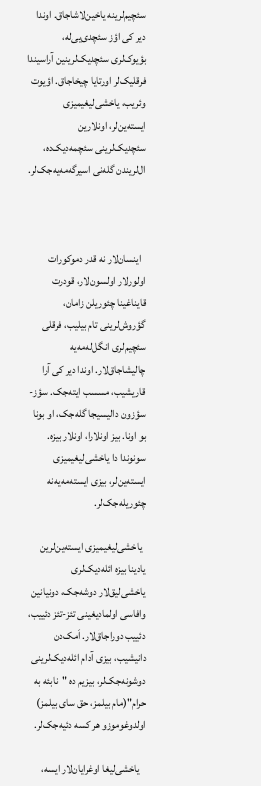سئچیم‌لرینه یاخین‌لاشاجاق. اوندا دیر کی اؤز سئچدی‌یی‌له، بؤیوک‌لری سئچدیک‌لرینین آراسیندا فرقلیک‌لر اورتایا چیخاجاق. اؤیوت وئریب، یاخشی‌لیغیمیزی ایسته‌ین‌لر، اونلارین سئچدیک‌لرینی سئچمه‌دیک‌ده، ال‌لریندن گله‌نی اسیرگه‌مه‌یه‌جک‌لر.



  اینسان‌لار نه قدر دموکورات اولورلار اولسون‌لار، قودرت قایناغینا چئوریلن زامان، گؤروش‌لرینی تام بیلیب، فرقلی سئچیم‌لری انگل‌له‌مه‌یه چالیشاجاق‌لار. اوندا دیر کی آرا قاریشیب، مسسب ایته‌جک. سؤز-سؤزون دالیسیجا گله‌جک، او بونا بو اونا. بیز اونلارا، اونلار بیزه. سونوندا دا یاخشی‌لیغیمیزی ایسته‌ین‌لر، بیزی ایسته‌مه‌یه‌نه چئوریله‌جک‌لر.

  یاخشی‌لیغیمیزی ایسته‌ین‌لرین یادینا بیزه ائله‌دیک‌لری یاخشی‌لیق‌لار دوشه‌جک، دونیانین وافاسی اولمادیغینی تئز-تئز دئییب، دئییب دوراجاق‌لار. اَمک‌دن دانیشیب، بیزی آدام ائله‌دیک‌لرینی دوشونه‌جک‌لر، بیزیم ده "نابئه به حرام"(مام بیلمز، حق سای بیلمز) اولدوغوموزو هر کسه دئیه‌جک‌لر.

   یاخشی‌لیغا اوغرایان‌لار ایسه،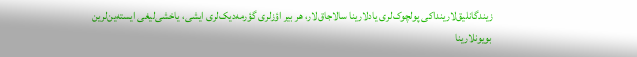زیندگانلیق‌لارینداکی پولچوک‌لری یادلارینا سالاجاق‌لار، هر بیر اؤزلری گؤرمه‌دیک‌لری ایشی، یاخشی‌لیغی ایسته‌ین‌لرین بویونلارینا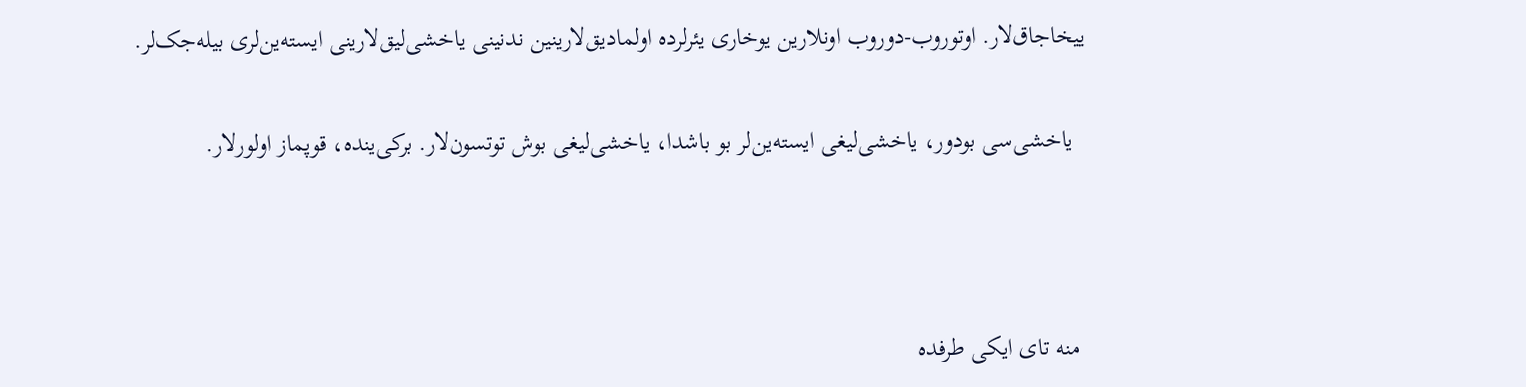ییخاجاق‌لار. اوتوروب-دوروب اونلارین یوخاری یئرلرده اولمادیق‌لارینین ندنینی یاخشی‌لیق‌لارینی ایسته‌ین‌لری بیله‌جک‌لر.

  یاخشی‌سی بودور، یاخشی‌لیغی ایسته‌ین‌لر بو باشدا، یاخشی‌لیغی بوش توتسون‌لار. برکی‌ینده، قوپماز اولورلار.



 منه تای ایکی طرفده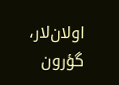اولان‌لار، گؤرون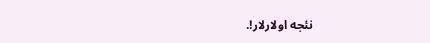نئجه اولارلار!.